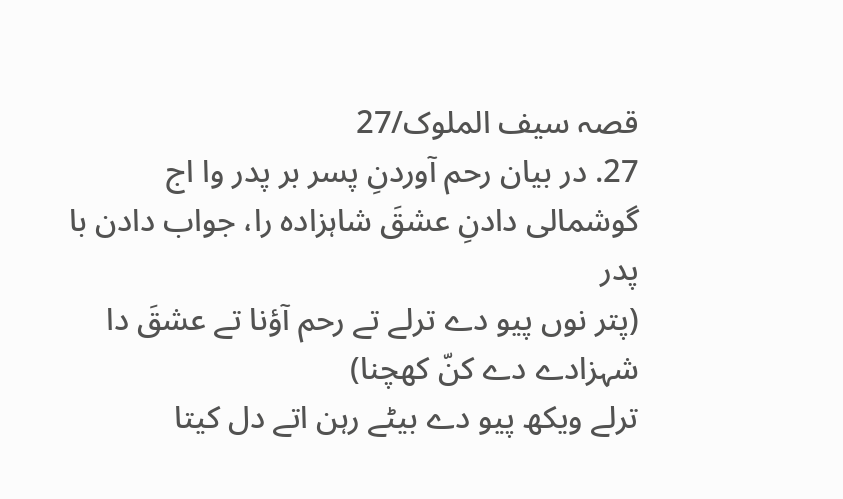قصہ سیف الملوک/27
27. در بیان رحم آوردنِ پسر بر پدر وا اج
گوشمالی دادنِ عشقَ شاہزادہ را، جواب دادن با پدر
(پتر نوں پیو دے ترلے تے رحم آؤنا تے عشقَ دا شہزادے دے کنّ کھچنا)
ترلے ویکھ پیو دے بیٹے رہن اتے دل کیتا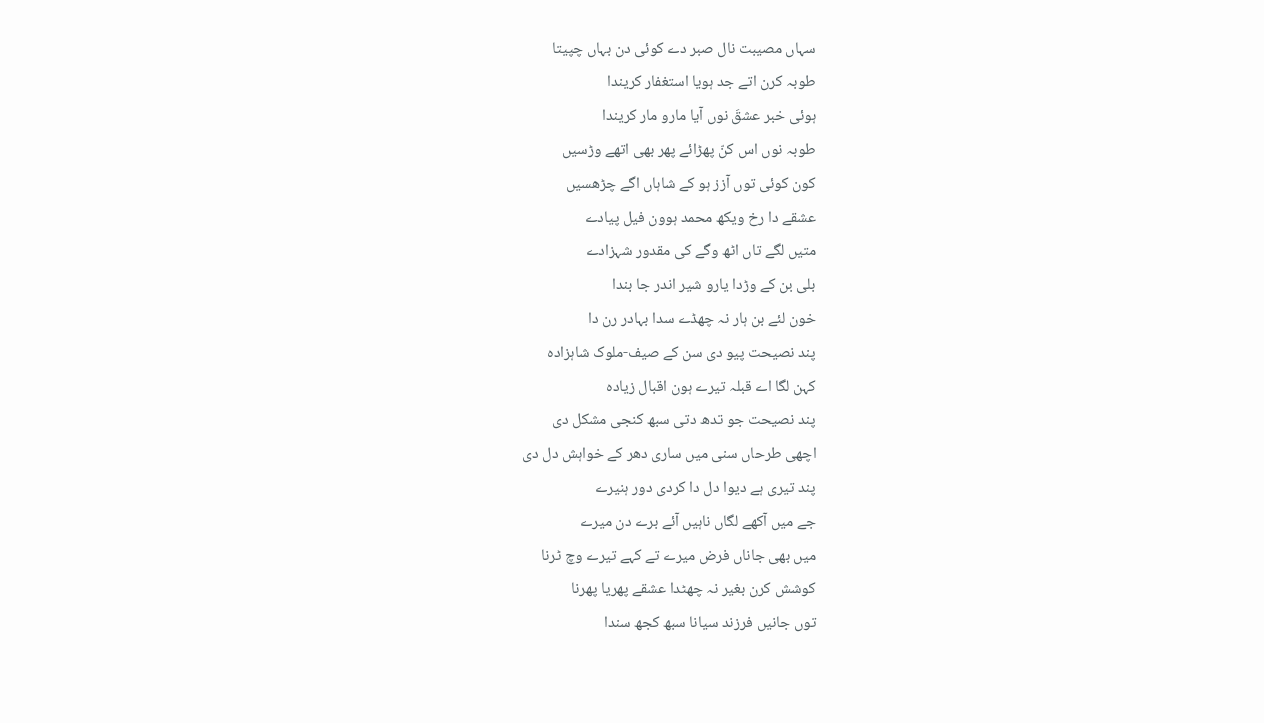سہاں مصیبت نال صبر دے کوئی دن بہاں چپیتا
طوبہ کرن اتے جد ہویا استغفار کریندا
ہوئی خبر عشقَ نوں آیا مارو مار کریندا
طوبہ نوں اس کنّ پھڑائے پھر بھی اتھے وڑسیں
کون کوئی توں آزز ہو کے شاہاں اگے چڑھسیں
عشقے دا رخ ویکھ محمد ہوون فیل پیادے
متیں لگے تاں اٹھ وگے کی مقدور شہزادے
بلی بن کے وڑدا یارو شیر اندر جا بندا
خون لئے بن ہار نہ چھڈے سدا بہادر رن دا
پند نصیحت پیو دی سن کے صیف-ملوک شاہزادہ
کہن لگا اے قبلہ تیرے ہون اقبال زیادہ
پند نصیحت جو تدھ دتی سبھ کنجی مشکل دی
اچھی طرحاں سنی میں ساری دھر کے خواہش دل دی
پند تیری ہے دیوا دل دا کردی دور ہنیرے
جے میں آکھے لگاں ناہیں آئے برے دن میرے
میں بھی جاناں فرض میرے تے کہے تیرے وچ ٹرنا
کوشش کرن بغیر نہ چھٹدا عشقے پھریا پھرنا
توں جانیں فرزند سیانا سبھ کجھ سندا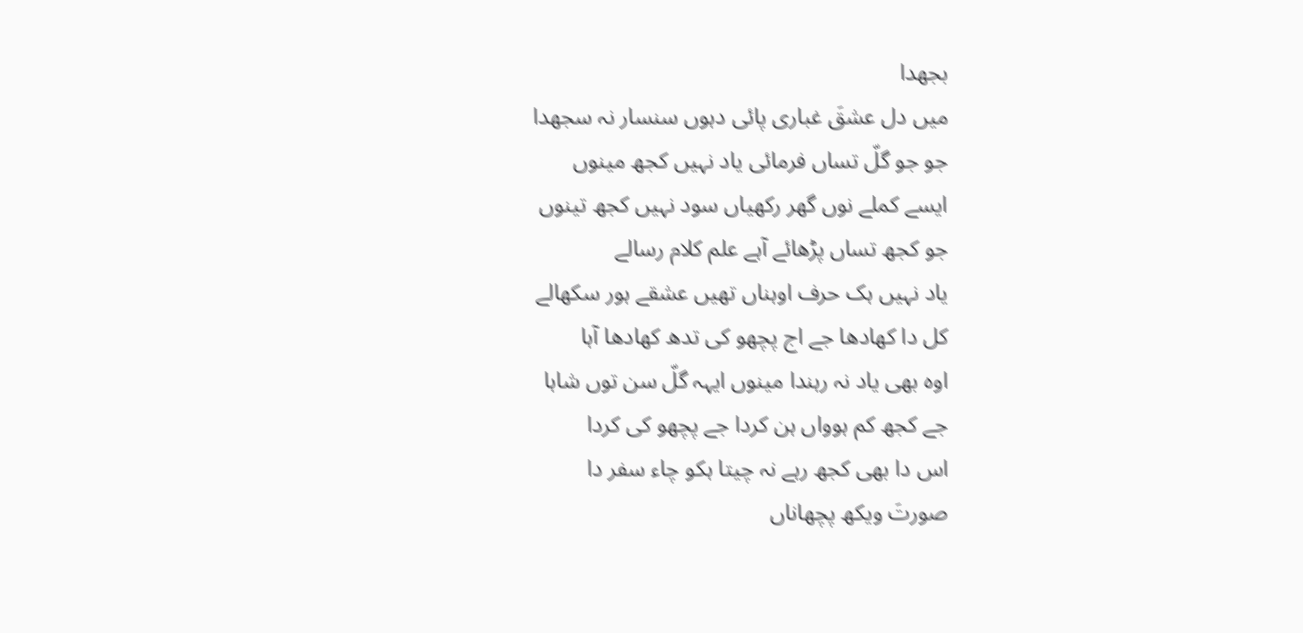بجھدا
میں دل عشقَ غباری پائی دہوں سنسار نہ سجھدا
جو جو گلّ تساں فرمائی یاد نہیں کجھ مینوں
ایسے کملے نوں گھر رکھیاں سود نہیں کجھ تینوں
جو کجھ تساں پڑھائے آہے علم کلام رسالے
یاد نہیں ہک حرف اوہناں تھیں عشقے ہور سکھالے
کل دا کھادھا جے اج پچھو کی تدھ کھادھا آہا
اوہ بھی یاد نہ رہندا مینوں ایہہ گلّ سن توں شاہا
جے کجھ کم ہوواں ہن کردا جے پچھو کی کردا
اس دا بھی کجھ رہے نہ چیتا ہکو چاء سفر دا
صورتَ ویکھ پچھاناں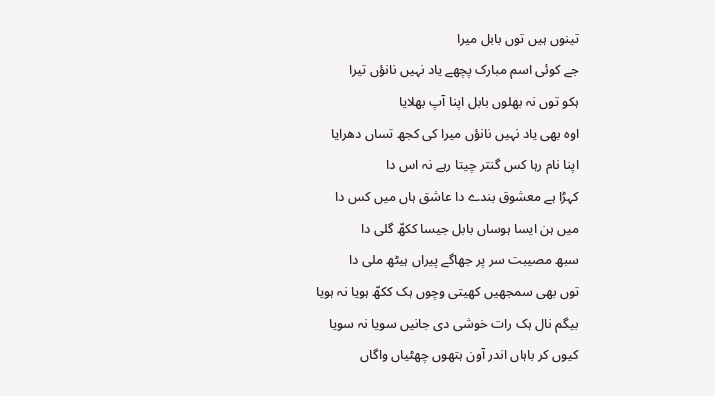تینوں ہیں توں بابل میرا
جے کوئی اسم مبارک پچھے یاد نہیں نانؤں تیرا
ہکو توں نہ بھلوں بابل اپنا آپ بھلایا
اوہ بھی یاد نہیں نانؤں میرا کی کجھ تساں دھرایا
اپنا نام رہا کس گنتر چیتا رہے نہ اس دا
کہڑا ہے معشوق بندے دا عاشق ہاں میں کس دا
میں ہن ایسا ہوساں بابل جیسا ککھّ گلی دا
سبھ مصیبت سر پر جھاگے پیراں ہیٹھ ملی دا
توں بھی سمجھیں کھیتی وچوں ہک ککھّ ہویا نہ ہویا
بیگم نال ہک رات خوشی دی جانیں سویا نہ سویا
کیوں کر باہاں اندر آون ہتھوں چھٹیاں واگاں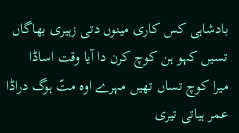بادشاہی کس کاری مینوں دتی زہیری بھاگاں
تسیں کہو ہن کوچ کرن دا آیا وقت اساڈا
میرا کوچ تساں تھیں مہرے اوہ متّ ہوگ دراڈا
عمر ہیاتی تیری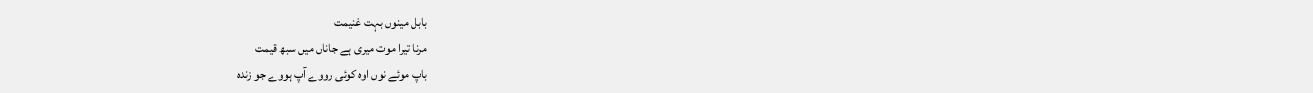بابل مینوں بہت غنیمت
مرنا تیرا موت میری ہے جاناں میں سبھ قیمت
باپ موئے نوں اوہ کوئی رووے آپ ہووے جو زندہ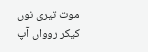موت تیری نوں کیکر روواں آپ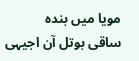مویا میں بندہ
ساقی بوتل آن اجیہی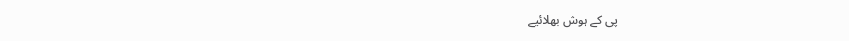پی کے ہوش بھلائیے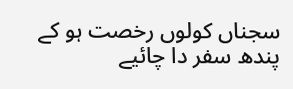سجناں کولوں رخصت ہو کے پندھ سفر دا چائیے